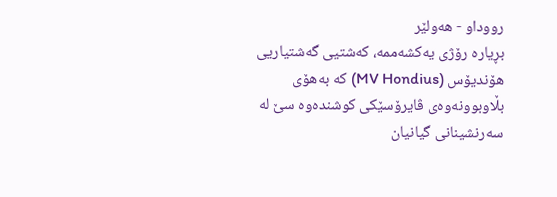رووداو - هەولێر
بڕیارە رۆژی یەکشەممە، کەشتیی گەشتیاریی هۆندیۆس (MV Hondius) کە بەهۆی بڵاوبوونەوەی ڤایرۆسێکی کوشندەوە سێ لە سەرنشینانی گیانیان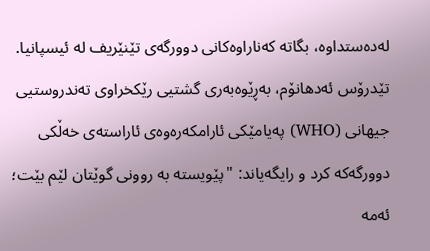لەدەستداوە، بگاتە کەناراوەکانی دوورگەی تێنێریف لە ئیسپانیا.
تێدرۆس ئەدهانۆم، بەڕێوەبەری گشتیی رێکخراوی تەندروستیی جیھانی (WHO) پەیامێکی ئارامکەرەوەی ئاراستەی خەڵکی دوورگەکە کرد و رایگەیاند: "پێویستە بە روونی گوێتان لێم بێت؛ ئەمە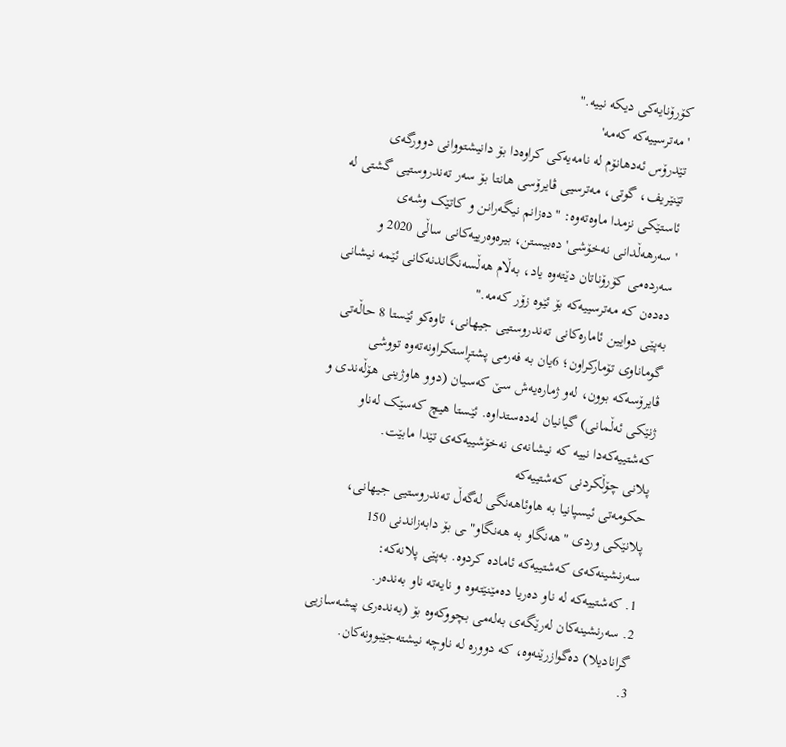کۆرۆنایەکی دیکە نییە."
'مەترسییەکە کەمە'
تێدرۆس ئەدهانۆم لە نامەیەکی کراوەدا بۆ دانیشتووانی دوورگەی تێنێریف، گوتی، مەترسیی ڤایرۆسی هانتا بۆ سەر تەندروستیی گشتی لە ئاستێکی نزمدا ماوەتەوە: "دەزانم نیگەرانن و کاتێک وشەی 'سەرهەڵدانی نەخۆشی' دەبیستن، بیرەوەرییەکانی ساڵی 2020 و سەردەمی کۆرۆناتان دێتەوە یاد، بەڵام هەڵسەنگاندنەکانی ئێمە نیشانی دەدەن کە مەترسییەکە بۆ ئێوە زۆر کەمە."
بەپێی دوایین ئامارەکانی تەندروستیی جیهانی، تاوەکو ئێستا 8 حاڵەتی گوماناوی تۆمارکراون؛ 6یان بە فەرمی پشتڕاستکراونەتەوە تووشی ڤایرۆسەکە بوون، لەو ژمارەیەش سێ کەسیان (دوو هاوژینی هۆڵەندی و ژنێکی ئەڵمانی) گیانیان لەدەستداوە. ئێستا هیچ کەسێک لەناو کەشتییەکەدا نییە کە نیشانەی نەخۆشییەکەی تێدا مابێت.
پلانی چۆڵکردنی کەشتییەکە
حکومەتی ئیسپانیا بە هاوئاهەنگی لەگەڵ تەندروستیی جیهانی، پلانێکی وردی "هەنگاو بە هەنگاو"ـی بۆ دابەزاندنی 150 سەرنشینەکەی کەشتییەکە ئامادە کردوە. بەپێی پلانەکە:
1. کەشتییەکە لە ناو دەریا دەمێنێتەوە و نایەتە ناو بەندەر.
2. سەرنشینەکان لەرێگەی بەلەمی بچووکەوە بۆ (بەندەری پیشەسازیی گرانادیلا) دەگوازرێنەوە، کە دوورە لە ناوچە نیشتەجێبوونەکان.
3.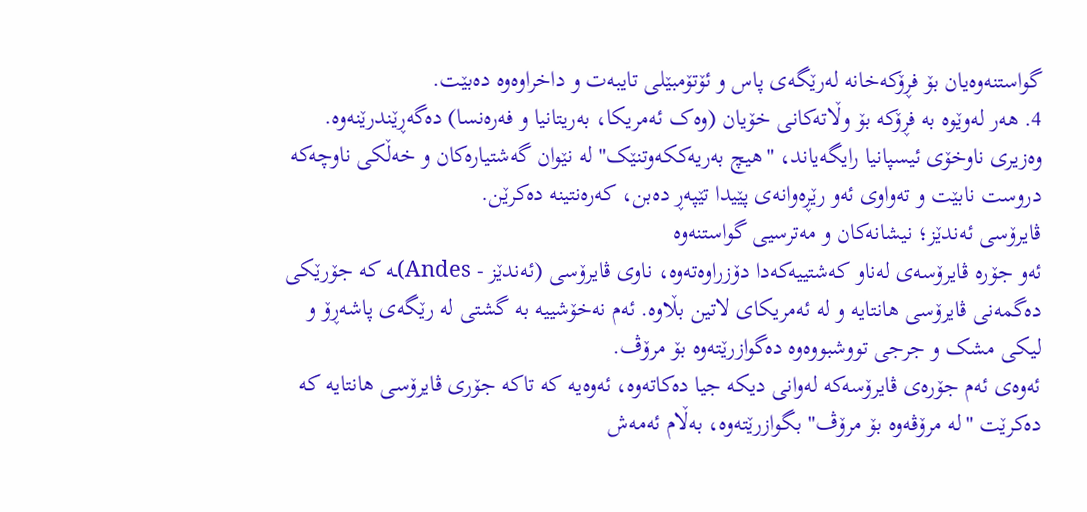گواستنەوەیان بۆ فڕۆکەخانە لەرێگەی پاس و ئۆتۆمبێلی تایبەت و داخراوەوە دەبێت.
4. هەر لەوێوە بە فڕۆکە بۆ وڵاتەکانی خۆیان (وەک ئەمریکا، بەریتانیا و فەرەنسا) دەگەڕێندرێنەوە.
وەزیری ناوخۆی ئیسپانیا رایگەیاند، "هیچ بەریەککەوتنێک" لە نێوان گەشتیارەکان و خەڵکی ناوچەکە دروست نابێت و تەواوی ئەو رێڕەوانەی پێیدا تێپەڕ دەبن، کەرەنتینە دەکرێن.
ڤایرۆسی ئەندێز؛ نیشانەکان و مەترسیی گواستنەوە
ئەو جۆرە ڤایرۆسەی لەناو کەشتییەکەدا دۆزراوەتەوە، ناوی ڤایرۆسی (ئەندێز - Andes)ـە کە جۆرێکی دەگمەنی ڤایرۆسی هانتایە و لە ئەمریکای لاتین بڵاوە. ئەم نەخۆشییە بە گشتی لە رێگەی پاشەڕۆ و لیکی مشک و جرجی تووشبووەوە دەگوازرێتەوە بۆ مرۆڤ.
ئەوەی ئەم جۆرەی ڤایرۆسەکە لەوانی دیکە جیا دەکاتەوە، ئەوەیە کە تاکە جۆری ڤایرۆسی هانتایە کە دەکرێت "لە مرۆڤەوە بۆ مرۆڤ" بگوازرێتەوە، بەڵام ئەمەش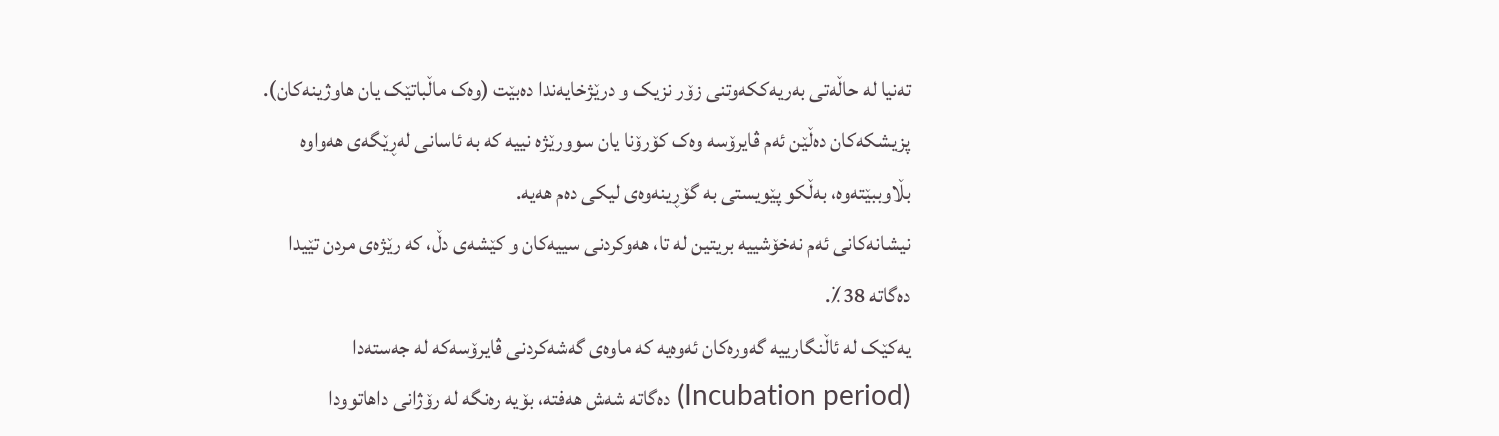تەنیا لە حاڵەتی بەریەککەوتنی زۆر نزیک و درێژخایەندا دەبێت (وەک ماڵباتێک یان هاوژینەکان). پزیشکەکان دەڵێن ئەم ڤایرۆسە وەک کۆرۆنا یان سوورێژە نییە کە بە ئاسانی لەڕێگەی هەواوە بڵاوببێتەوە، بەڵکو پێویستی بە گۆڕینەوەی لیکی دەم هەیە.
نیشانەکانی ئەم نەخۆشییە بریتین لە تا، هەوکردنی سییەکان و کێشەی دڵ، کە رێژەی مردن تێیدا دەگاتە 38٪.
یەکێک لە ئاڵنگارییە گەورەکان ئەوەیە کە ماوەی گەشەکردنی ڤایرۆسەکە لە جەستەدا (Incubation period) دەگاتە شەش هەفتە، بۆیە رەنگە لە رۆژانی داهاتوودا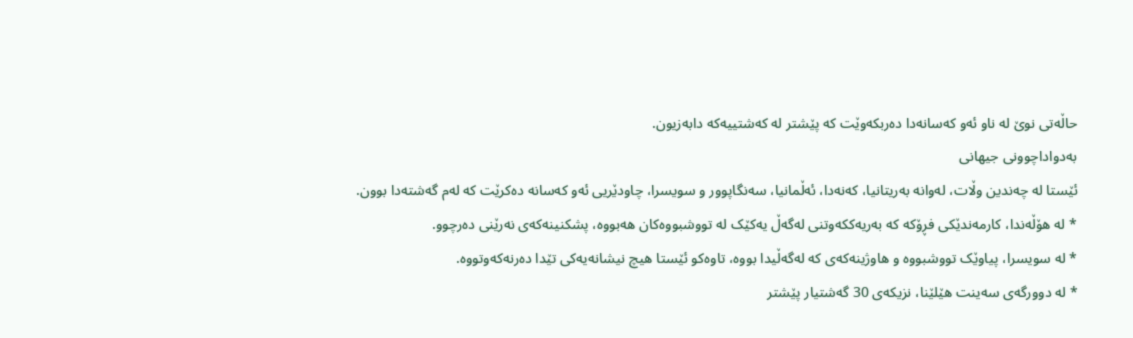حاڵەتی نوێ لە ناو ئەو کەسانەدا دەربکەوێت کە پێشتر لە کەشتییەکە دابەزیون.
بەدواداچوونی جیهانی
ئێستا لە چەندین وڵات، لەوانە بەریتانیا، کەنەدا، ئەڵمانیا، سەنگاپوور و سویسرا، چاودێریی ئەو کەسانە دەکرێت کە لەم گەشتەدا بوون.
* لە هۆڵەندا، کارمەندێکی فڕۆکە کە بەریەککەوتنی لەگەڵ یەکێک لە تووشبووەکان هەبووە، پشکنینەکەی نەرێنی دەرچوو.
* لە سویسرا، پیاوێک تووشبووە و هاوژینەکەی کە لەگەڵیدا بووە، تاوەکو ئێستا هیچ نیشانەیەکی تێدا دەرنەکەوتووە.
* لە دوورگەی سەینت هێلێنا، نزیکەی 30 گەشتیار پێشتر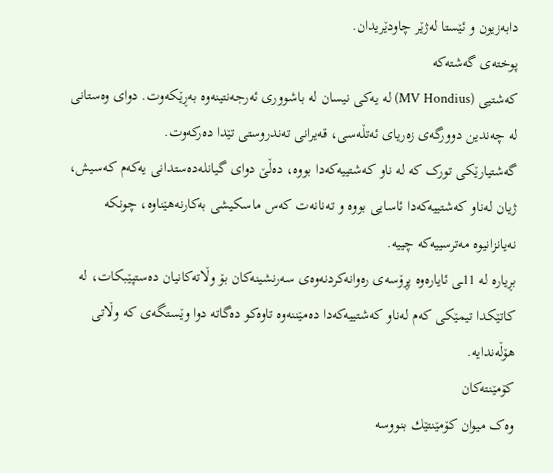دابەزیون و ئێستا لەژێر چاودێریدان.
پوختەی گەشتەکە
کەشتیی (MV Hondius) لە یەکی نیسان لە باشووری ئەرجەنتینەوە بەڕێکەوت. دوای وەستانی لە چەندین دوورگەی زەریای ئەتڵەسی، قەیرانی تەندروستی تێدا دەرکەوت.
گەشتیارێکی تورک کە لە ناو کەشتییەکەدا بووە، دەڵێ دوای گیانلەدەستدانی یەکەم کەسیش، ژیان لەناو کەشتییەکەدا ئاسایی بووە و تەنانەت کەس ماسکیشی بەکارنەهێناوە، چونکە نەیانزانیوە مەترسییەکە چییە.
بڕیارە لە 11ـی ئایارەوە پڕۆسەی رەوانەکردنەوەی سەرنشینەکان بۆ وڵاتەکانیان دەستپێبکات، لە کاتێکدا تیمێکی کەم لەناو کەشتییەکەدا دەمێننەوە تاوەکو دەگاتە دوا وێستگەی کە وڵاتی هۆڵەندایە.
کۆمێنتەکان
وەک میوان کۆمێنتێك بنووسە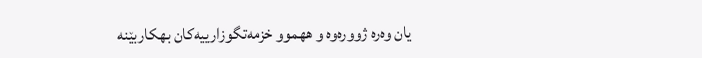یان وەرە ژوورەوە و ههموو خزمەتگوزارییەکان بهكاربێنه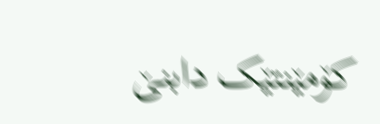کۆمێنتێک دابنێ